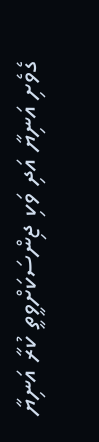ގެވެށި އަނިޔާ އަދި ވަކި ޖިންސަކަށްވީތީ ކުރާ އަނިޔާ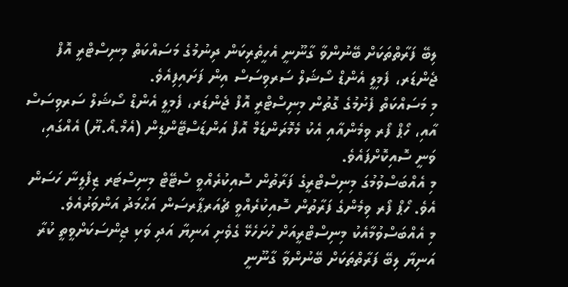ލިބޭ ފަރާތްތަކަށް ބޭނުންވާ ގާނޫނީ އެހީތެރިކަން ދިނުމުގެ މަސައްކަތް މިނިސްޓްރީ އޮފް ޖެންޑަރ، ފެމިލީ އެންޑް ސޯޝަލް ސަރވިސަސް އިން ފަށައިފިއެވެ.
މި މަސައްކަތް ފެށުމުގެ ގޮތުން މިނިސްޓްރީ އޮފް ޖެންޑަރ، ފެމިލީ އެންޑް ސޯޝަލް ސަރވިސަސް އާއި، ހޯޕް ފޯރ ވިމެންއާއި އެކު މެމޮރަންޑަމް އޮފް އަންޑަސްޓޭންޑިން (އެމް.އޯ.ޔޫ) އެއްގައި، ވަނީ ސޮއިކޮށްފައެވެ.
މި އެއްބަސްވުމުގަ މިނިސްޓްރީގެ ފަރާތުން ސޮއިކުރެއްވީ ސްޓޭޓް މިނިސްޓަރ ޒިފްލީނާ ހަސަން އެވެ. ހޯޕް ފޯރ ވިމެންގެ ފަރާތުން ސޮއިކުރެއްވީ ޗެއަރޕާރސަން އަޙްމަދު އަންވަރުއެވެ.
މި އެއްބަސްވުމާއެކު މިނިސްޓްރީއަށް ހުށަހެޅޭ ގެވެށި އަނިޔާ އަދި ވަކި ޖިންސަކަށްވީތީ ކުރާ އަނިޔާ ލިބޭ ފަރާތްތަކަށް ބޭނުންވާ ގާނޫނީ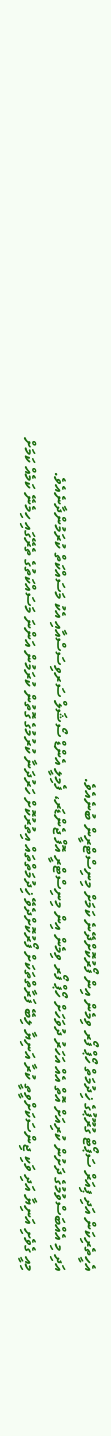އެހީތެރިކަން އަދި ޕިއަރް ސަޕޯޓް ގުރޫޕުގެ ޚިދުމަތް ހޯޕް ފޯރ ވިމެން އިން ފޯރުކޮށްދޭނެ ކަމަށް މިނިސްޓްރީން ބުނެއެވެ.
އަދި މި އެއްބަސްވުމުގެ ދަށުން ކުރިއަށް އޮތް އެއް އަހަރު ދުވަހަށް ހޯޕް ފޯރ ވިމެން އިން މިނިސްޓްރީ އޮފް ޖެންޑަރ، ފެމިލީ އެންޑް ސޯޝަލް ސަރވިސަސްއާއި އެކު މަސައްކަތް ކުރަމުންދާނެއެވެ.
މިއީ ގެވެށި އަނިޔާ އަދި ވަކި ޖިންސަކަށްވީތީ ކުރާ އަނިޔާ ލިބޭ ފަރާތްތަކަށް ފޯރުކޮށްދެވޭ ޚިދުމަތްތައް އިތުރުކޮށް ހަރުދަނާ ކުރުމުގެ ގޮތުން ކުރަމުން އަންނަ މަސައްކަތުގެ ތެރޭގައި ހިމެނޭ ކަމެއް ކަމަށް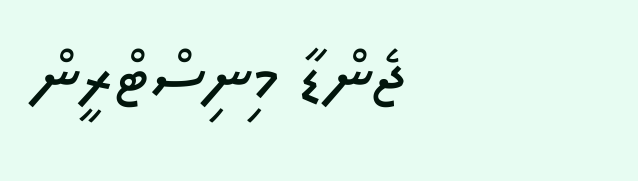ޖެންޑާ މިނިސްޓްރީން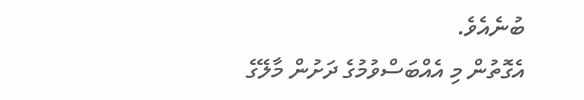ބުނެއެވެ.
އެގޮތުން މި އެއްބަސްވުމުގެ ދަށުން މާލޭގެ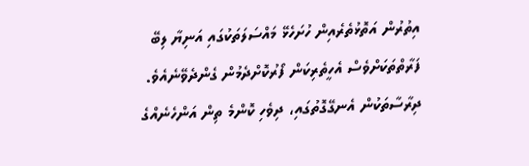އިތުރުން އަތޮޅުތެރެއިން ހުށަހެޅޭ މައްސަލަތަކުގައި އަނިޔާ ލިބޭ ފަރާތްތަކަށްވެސް އެހީތެރިކަން ފޯރުކޮށްދެމުން ގެންދެވޭނެއެވެ.
ދިރާސާތަކުން އެނގޭގޮތުގައި، ދިވެހި ކޮންމެ ތިން އަންހެނެއްގެ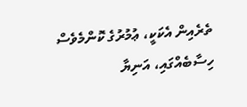ތެރެއިން އެކަކީ، ޢުމުރުގެ ކޮންމެވެސް ހިސާބެއްގައި، އަނިޔާ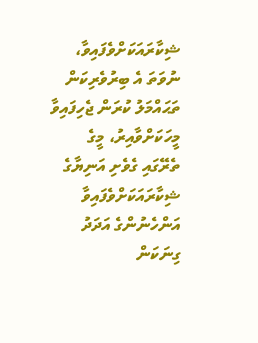ޝިކާރައަކަށްވެފައިވާ، ނުވަތަ އެ ބިރުވެރިކަން ތަޙައްމަލު ކުރަން ޖެހިފައިވާ މީހަކަށްވާއިރު، މީގެ ތެރޭގައި ގެވެށި އަނިޔާގެ ޝިކާރައަކަށްވެފައިވާ އަންހެނުންގެ އަދަދު ގިނަކަން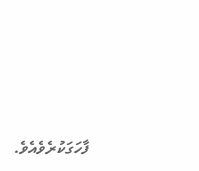ފާހަގަކުރެވެއެވެ.